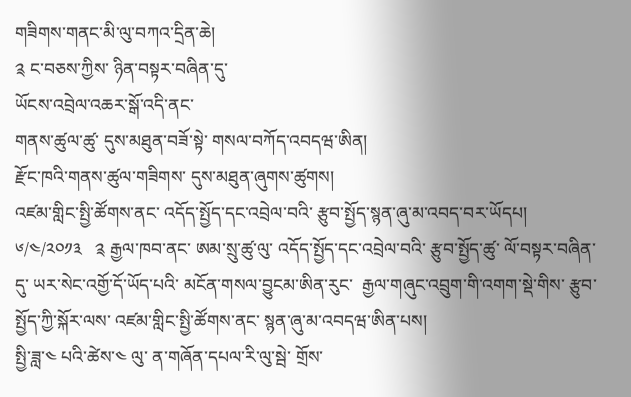གཟིགས་གནང་མི་ལུ་བཀའ་དྲིན་ཆེ།
༉ ང་བཅས་ཀྱིས་ ཉིན་བསྟར་བཞིན་དུ་
ཡོངས་འབྲེལ་འཆར་སྒོ་འདི་ནང་
གནས་ཚུལ་ཚུ་ དུས་མཐུན་བཟོ་སྟེ་ གསལ་བཀོད་འབདཝ་ཨིན།
རྫོང་ཁའི་གནས་ཚུལ་གཟིགས་ དུས་མཐུན་ཞུགས་ཚུགས།
འཛམ་གླིང་སྤྱི་ཚོགས་ནང་ འདོད་སྤྱོད་དང་འབྲེལ་བའི་ རྩུབ་སྤྱོད་སྙན་ཞུ་མ་འབད་བར་ཡོདཔ།
༦/༤/༢༠༡༣   ༉ རྒྱལ་ཁབ་ནང་ ཨམ་སྲུ་ཚུ་ལུ་ འདོད་སྤྱོད་དང་འབྲེལ་བའི་ རྩུབ་སྤྱོད་ཚུ་ ལོ་བསྟར་བཞིན་དུ་ ཡར་སེང་འགྱོ་དོ་ཡོད་པའི་ མངོན་གསལ་བྱུངམ་ཨིན་རུང་  རྒྱལ་གཞུང་འབྲུག་གི་འགག་སྡེ་གིས་ རྩུབ་སྤྱོད་ཀྱི་སྐོར་ལས་ འཛམ་གླིང་སྤྱི་ཚོགས་ནང་ སྙན་ཞུ་མ་འབདཝ་ཨིན་པས།
སྤྱི་ཟླ་༤ པའི་ཚེས་༤ ལུ་ ན་གཞོན་དཔལ་རི་ལུ་སྦེ་ གྲོས་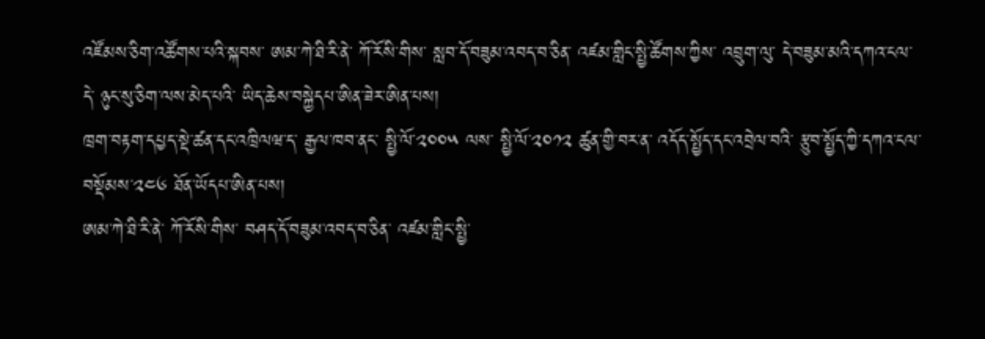འཛོམས་ཅིག་འཚོགས་པའི་སྐབས་ ཨམ་ཀེ་ཐི་རི་ནེ་ ཀོ་རོསི་གིས་ སླབ་དོ་བཟུམ་འབད་བ་ཅིན་ འཛམ་གླིང་སྤྱི་ཚོགས་ཀྱིས་ འབྲུག་ལུ་ དེ་བཟུམ་མའི་དཀའ་ངལ་དེ་ ཉུང་སུ་ཅིག་ལས་མེད་པའི་ ཡིད་ཆེས་བསྐྱེདཔ་ཨིན་ཟེར་ཨིན་པས།
ཁྲག་བརྟག་དཔྱད་སྡེ་ཚན་དང་འཁྲིལཝ་ད་ རྒྱལ་ཁབ་ནང་ སྤྱི་ལོ་༢༠༠༥ ལས་ སྤྱི་ལོ་༢༠༡༢ ཚུན་གྱི་བར་ན་ འདོད་སྤྱོད་དང་འབྲེལ་བའི་ རྩུབ་སྤྱོད་ཀྱི་དཀའ་ངལ་བསྡོམས་༢༤༦ ཐོན་ཡོདཔ་ཨིན་པས།
ཨམ་ཀེ་ཐི་རི་ནེ་ ཀོ་རོསི་གིས་ བཤད་དོ་བཟུམ་འབད་བ་ཅིན་ འཛམ་གླིང་སྤྱི་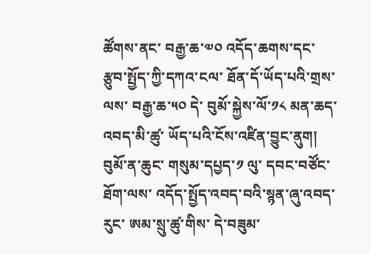ཚོགས་ནང་ བརྒྱ་ཆ་༧༠ འདོད་ཆགས་དང་ རྩུབ་སྤྱོད་ཀྱི་དཀའ་ངལ་ ཐོན་དོ་ཡོད་པའི་གྲས་ལས་ བརྒྱ་ཆ་༥༠ དེ་ བུམོ་སྐྱེས་ལོ་༡༨ མན་ཆད་འབད་མི་ཚུ་ ཡོད་པའི་ངོས་འཛིན་བྱུང་ནུག།
བུམོ་ན་ཆུང་ གསུམ་དཔྱད་༡ ལུ་ དབང་བཙོང་ཐོག་ལས་ འདོད་སྤྱོད་འབད་བའི་སྙན་ཞུ་འབད་རུང་ ཨམ་སྲུ་ཚུ་གིས་ དེ་བཟུམ་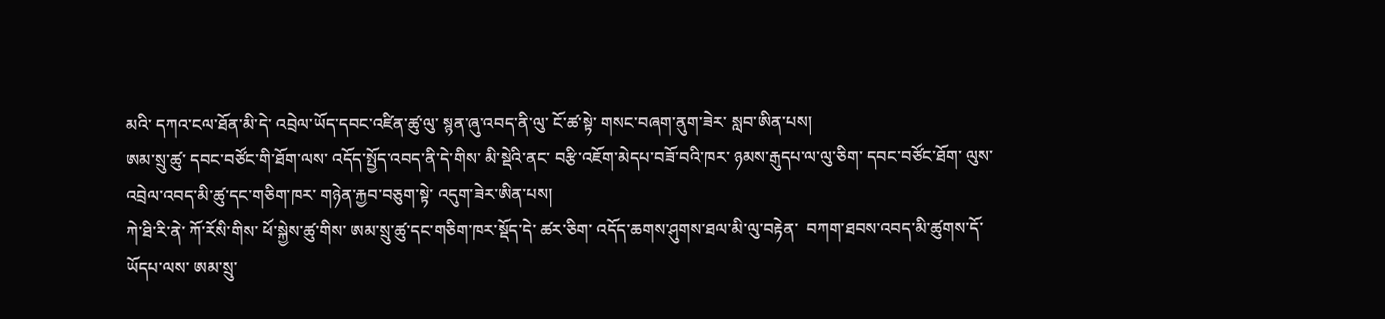མའི་ དཀའ་ངལ་ཐོན་མི་དེ་ འབྲེལ་ཡོད་དབང་འཛིན་ཚུ་ལུ་ སྙན་ཞུ་འབད་ནི་ལུ་ ངོ་ཚ་སྟེ་ གསང་བཞག་ནུག་ཟེར་ སླབ་ཨིན་པས།
ཨམ་སྲུ་ཚུ་ དབང་བཙོང་གི་ཐོག་ལས་ འདོད་སྤྱོད་འབད་ནི་དེ་གིས་ མི་སྡེའི་ནང་ བརྩི་འཇོག་མེདཔ་བཟོ་བའི་ཁར་ ཉམས་རྒུདཔ་ལ་ལུ་ཅིག་ དབང་བཙོང་ཐོག་ ལུས་འབྲེལ་འབད་མི་ཚུ་དང་གཅིག་ཁར་ གཉེན་རྐྱབ་བཅུག་སྟེ་ འདུག་ཟེར་ཨིན་པས།
ཀེ་ཐི་རི་ནེ་ ཀོ་རོསི་གིས་ ཕོ་སྐྱེས་ཚུ་གིས་ ཨམ་སྲུ་ཚུ་དང་གཅིག་ཁར་སྡོད་དེ་ ཚར་ཅིག་ འདོད་ཆགས་ཤུགས་ཐལ་མི་ལུ་བརྟེན་  བཀག་ཐབས་འབད་མི་ཚུགས་དོ་ཡོདཔ་ལས་ ཨམ་སྲུ་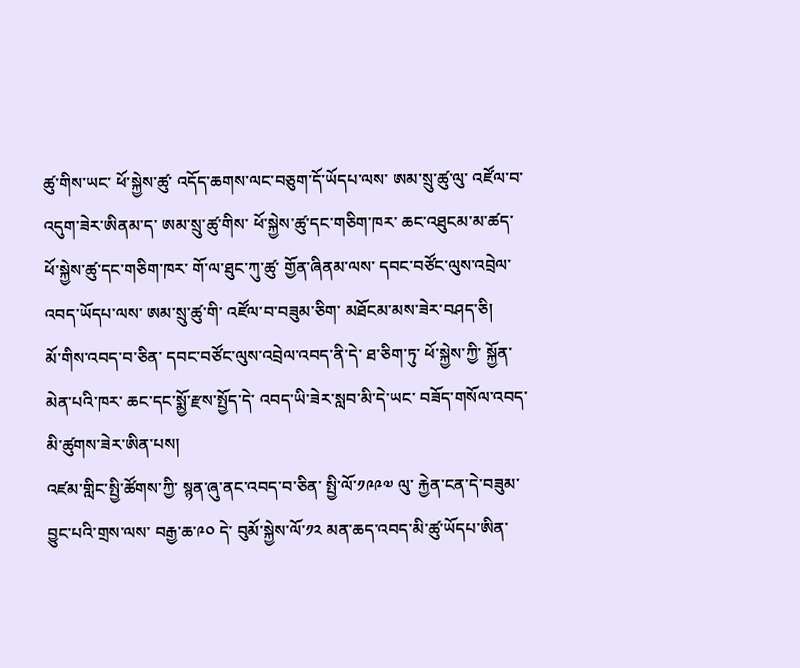ཚུ་གིས་ཡང་ ཕོ་སྐྱེས་ཚུ་ འདོད་ཆགས་ལང་བཅུག་དོ་ཡོདཔ་ལས་ ཨམ་སྲུ་ཚུ་ལུ་ འཛོལ་བ་འདུག་ཟེར་ཨིནམ་ད་ ཨམ་སྲུ་ཚུ་གིས་ ཕོ་སྐྱེས་ཚུ་དང་གཅིག་ཁར་ ཆང་འཐུངམ་མ་ཚད་ ཕོ་སྐྱེས་ཚུ་དང་གཅིག་ཁར་ གོ་ལ་ཐུང་ཀུ་ཚུ་ གྱོན་ཞིནམ་ལས་ དབང་བཙོང་ལུས་འབྲེལ་འབད་ཡོདཔ་ལས་ ཨམ་སྲུ་ཚུ་གི་ འཛོལ་བ་བཟུམ་ཅིག་ མཐོངམ་མས་ཟེར་བཤད་ཅི།
མོ་གིས་འབད་བ་ཅིན་ དབང་བཙོང་ལུས་འབྲེལ་འབད་ནི་དེ་ ཐ་ཅིག་ཏུ་ ཕོ་སྐྱེས་ཀྱི་ སྐྱོན་མེན་པའི་ཁར་ ཆང་དང་སྨྱོ་རྫས་སྤྱོད་དེ་ འབད་ཡི་ཟེར་སླབ་མི་དེ་ཡང་ བཟོད་གསོལ་འབད་མི་ཚུགས་ཟེར་ཨིན་པས།
འཛམ་གླིང་སྤྱི་ཚོགས་ཀྱི་ སྙན་ཞུ་ནང་འབད་བ་ཅིན་ སྤྱི་ལོ་༡༩༩༧ ལུ་ རྐྱེན་ངན་དེ་བཟུམ་བྱུང་པའི་གྲས་ལས་ བརྒྱ་ཆ་༩༠ དེ་ བུམོ་སྐྱེས་ལོ་༡༢ མན་ཆད་འབད་མི་ཚུ་ཡོདཔ་ཨིན་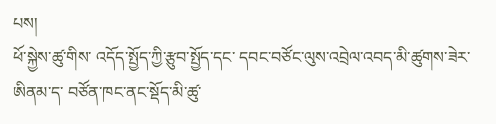པས།
ཕོ་སྐྱེས་ཚུ་གིས་ འདོད་སྤྱོད་ཀྱི་རྩུབ་སྤྱོད་དང་ དབང་བཙོང་ལུས་འབྲེལ་འབད་མི་ཚུགས་ཟེར་ཨིནམ་ད་ བཙོན་ཁང་ནང་སྡོད་མི་ཚུ་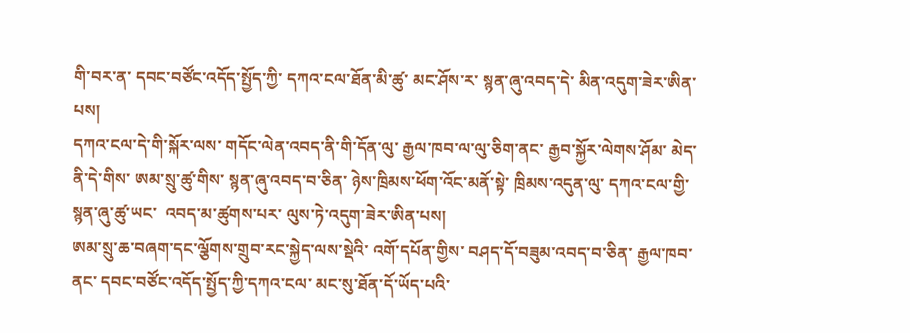གི་བར་ན་ དབང་བཙོང་འདོད་སྤྱོད་ཀྱི་ དཀའ་ངལ་ཐོན་མི་ཚུ་ མང་ཤོས་ར་ སྙན་ཞུ་འབད་དེ་ མིན་འདུག་ཟེར་ཨིན་པས།
དཀའ་ངལ་དེ་གི་སྐོར་ལས་ གདོང་ལེན་འབད་ནི་གི་དོན་ལུ་ རྒྱལ་ཁབ་ལ་ལུ་ཅིག་ནང་ རྒྱབ་སྐྱོར་ལེགས་ཤོམ་ མེད་ནི་དེ་གིས་ ཨམ་སྲུ་ཚུ་གིས་ སྙན་ཞུ་འབད་བ་ཅིན་ ཉེས་ཁྲིམས་ཕོག་འོང་མནོ་སྟེ་ ཁྲིམས་འདུན་ལུ་ དཀའ་ངལ་གྱི་ སྙན་ཞུ་ཚུ་ཡང་  འབད་མ་ཚུགས་པར་ ལུས་ཏེ་འདུག་ཟེར་ཨིན་པས།
ཨམ་སྲུ་ཆ་བཞག་དང་ལྕོགས་གྲུབ་རང་སྐྱེད་ལས་སྡེའི་ འགོ་དཔོན་གྱིས་ བཤད་དོ་བཟུམ་འབད་བ་ཅིན་ རྒྱལ་ཁབ་ནང་ དབང་བཙོང་འདོད་སྤྱོད་ཀྱི་དཀའ་ངལ་ མང་སུ་ཐོན་དོ་ཡོད་པའི་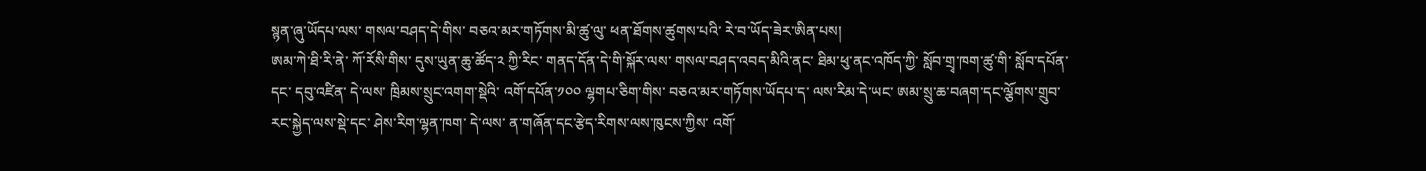སྙན་ཞུ་ཡོདཔ་ལས་ གསལ་བཤད་དེ་གིས་ བཅའ་མར་གཏོགས་མི་ཚུ་ལུ་ ཕན་ཐོགས་ཚུགས་པའི་ རེ་བ་ཡོད་ཟེར་ཨིན་པས།
ཨམ་ཀེ་ཐི་རི་ནེ་ ཀོ་རོསི་གིས་ དུས་ཡུན་ཆུ་ཚོད་༢ ཀྱི་རིང་ གནད་དོན་དེ་གི་སྐོར་ལས་ གསལ་བཤད་འབད་མིའི་ནང་ ཐིམ་ཕུ་ནང་འཁོད་ཀྱི་ སློབ་གྲྭ་ཁག་ཚུ་གི་ སློབ་དཔོན་དང་ དབུ་འཛིན་ དེ་ལས་ ཁྲིམས་སྲུང་འགག་སྡེའི་ འགོ་དཔོན་༡༠༠ ལྷགཔ་ཅིག་གིས་ བཅའ་མར་གཏོགས་ཡོདཔ་ད་ ལས་རིམ་དེ་ཡང་ ཨམ་སྲུ་ཆ་བཞག་དང་ལྕོགས་གྲུབ་རང་སྐྱེད་ལས་སྡེ་དང་ ཤེས་རིག་ལྷན་ཁག་ དེ་ལས་ ན་གཞོན་དང་རྩེད་རིགས་ལས་ཁུངས་ཀྱིས་ འགོ་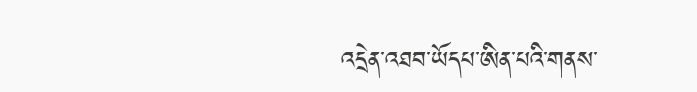འདྲེན་འཐབ་ཡོདཔ་ཨིན་པའི་གནས་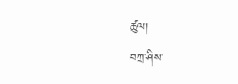ཚུལ།
བཀྲ་ཤིས་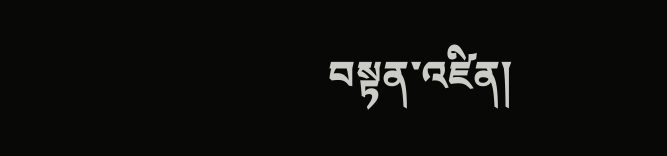བསྟན་འཛིན།